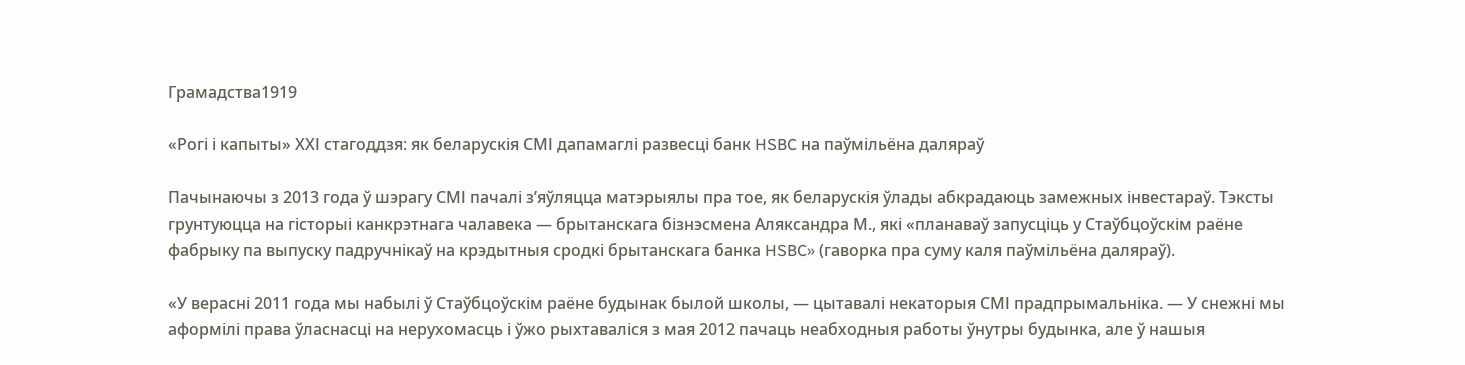Грамадства1919

«Рогі і капыты» ХХІ стагоддзя: як беларускія СМІ дапамаглі развесці банк HSBC на паўмільёна даляраў

Пачынаючы з 2013 года ў шэрагу СМІ пачалі з’яўляцца матэрыялы пра тое, як беларускія ўлады абкрадаюць замежных інвестараў. Тэксты грунтуюцца на гісторыі канкрэтнага чалавека — брытанскага бізнэсмена Аляксандра М., які «планаваў запусціць у Стаўбцоўскім раёне фабрыку па выпуску падручнікаў на крэдытныя сродкі брытанскага банка HSBC» (гаворка пра суму каля паўмільёна даляраў).

«У верасні 2011 года мы набылі ў Стаўбцоўскім раёне будынак былой школы, — цытавалі некаторыя СМІ прадпрымальніка. — У снежні мы аформілі права ўласнасці на нерухомасць і ўжо рыхтаваліся з мая 2012 пачаць неабходныя работы ўнутры будынка, але ў нашыя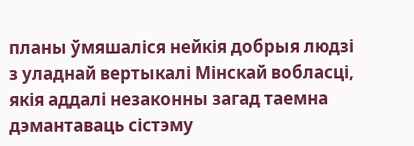планы ўмяшаліся нейкія добрыя людзі з уладнай вертыкалі Мінскай вобласці, якія аддалі незаконны загад таемна дэмантаваць сістэму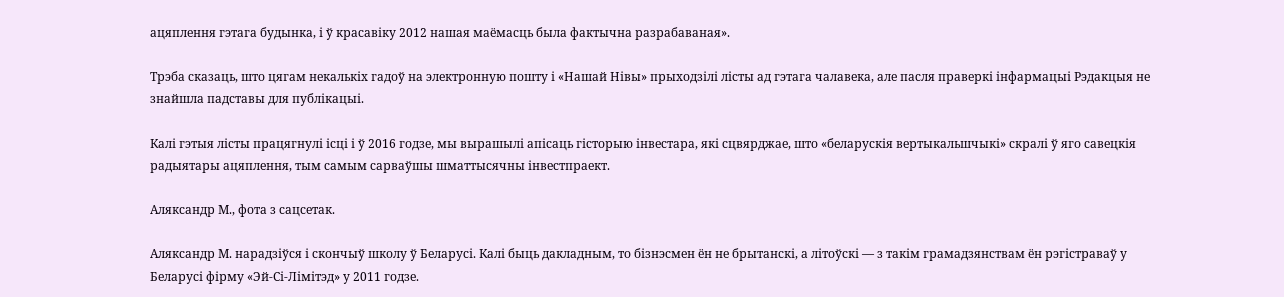ацяплення гэтага будынка, і ў красавіку 2012 нашая маёмасць была фактычна разрабаваная».

Трэба сказаць, што цягам некалькіх гадоў на электронную пошту і «Нашай Нівы» прыходзілі лісты ад гэтага чалавека, але пасля праверкі інфармацыі Рэдакцыя не знайшла падставы для публікацыі.

Калі гэтыя лісты працягнулі ісці і ў 2016 годзе, мы вырашылі апісаць гісторыю інвестара, які сцвярджае, што «беларускія вертыкальшчыкі» скралі ў яго савецкія радыятары ацяплення, тым самым сарваўшы шматтысячны інвестпраект.

Аляксандр М., фота з сацсетак.

Аляксандр М. нарадзіўся і скончыў школу ў Беларусі. Калі быць дакладным, то бізнэсмен ён не брытанскі, а літоўскі — з такім грамадзянствам ён рэгістраваў у Беларусі фірму «Эй-Сі-Лімітэд» у 2011 годзе.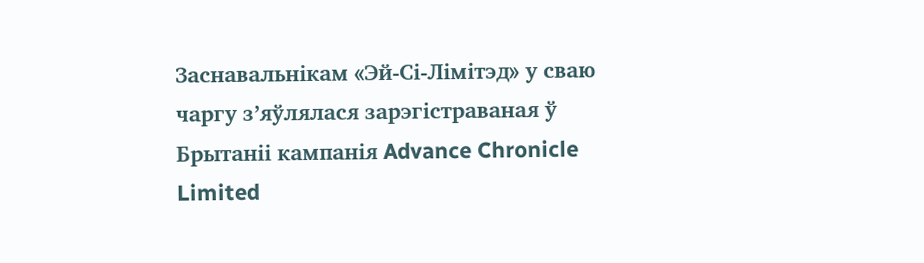Заснавальнікам «Эй-Сі-Лімітэд» у сваю чаргу з’яўлялася зарэгістраваная ў Брытаніі кампанія Advance Chronicle Limited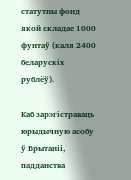статутны фонд якой складае 1000 фунтаў (каля 2400 беларускіх рублёў).

Каб зарэгістраваць юрыдычную асобу ў Брытаніі, падданства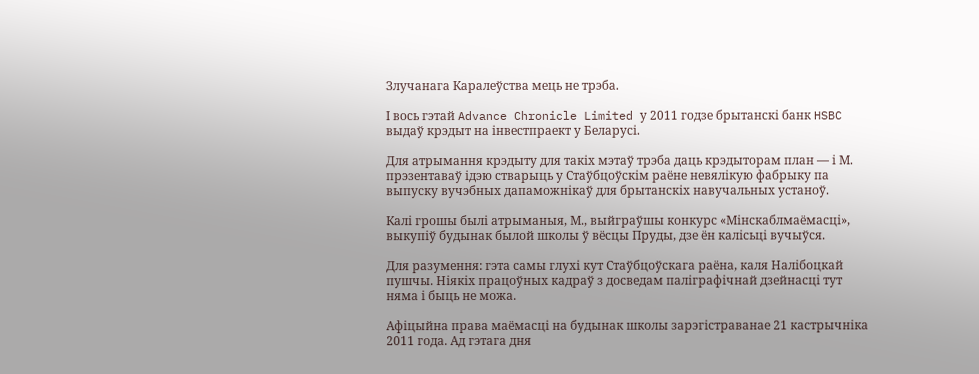Злучанага Каралеўства мець не трэба.

І вось гэтай Advance Chronicle Limited у 2011 годзе брытанскі банк HSBC выдаў крэдыт на інвестпраект у Беларусі.

Для атрымання крэдыту для такіх мэтаў трэба даць крэдыторам план — і М. прэзентаваў ідэю стварыць у Стаўбцоўскім раёне невялікую фабрыку па выпуску вучэбных дапаможнікаў для брытанскіх навучальных устаноў.

Калі грошы былі атрыманыя, М., выйграўшы конкурс «Мінскаблмаёмасці», выкупіў будынак былой школы ў вёсцы Пруды, дзе ён калісьці вучыўся.

Для разумення: гэта самы глухі кут Стаўбцоўскага раёна, каля Налібоцкай пушчы. Ніякіх працоўных кадраў з досведам паліграфічнай дзейнасці тут няма і быць не можа.

Афіцыйна права маёмасці на будынак школы зарэгістраванае 21 кастрычніка 2011 года. Ад гэтага дня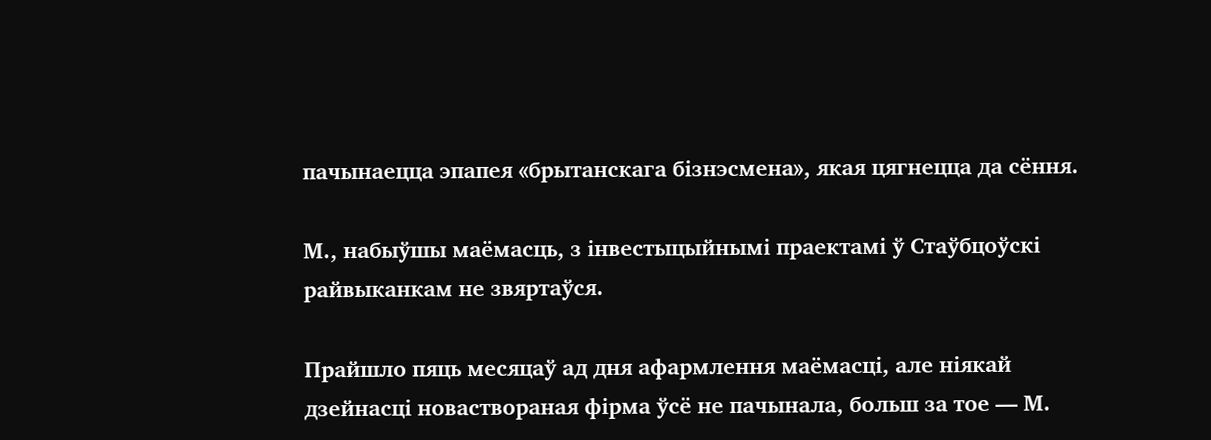пачынаецца эпапея «брытанскага бізнэсмена», якая цягнецца да сёння.

М., набыўшы маёмасць, з інвестыцыйнымі праектамі ў Стаўбцоўскі райвыканкам не звяртаўся.

Прайшло пяць месяцаў ад дня афармлення маёмасці, але ніякай дзейнасці новаствораная фірма ўсё не пачынала, больш за тое — М.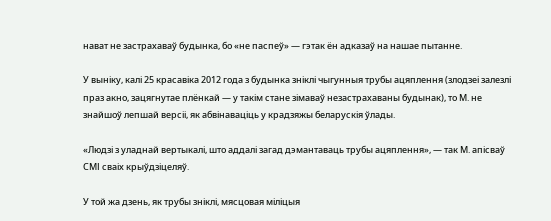нават не застрахаваў будынка, бо «не паспеў» — гэтак ён адказаў на нашае пытанне.

У выніку, калі 25 красавіка 2012 года з будынка зніклі чыгунныя трубы ацяплення (злодзеі залезлі праз акно, зацягнутае плёнкай — у такім стане зімаваў незастрахаваны будынак), то М. не знайшоў лепшай версіі, як абвінаваціць у крадзяжы беларускія ўлады.

«Людзі з уладнай вертыкалі, што аддалі загад дэмантаваць трубы ацяплення», — так М. апісваў СМІ сваіх крыўдзіцеляў.

У той жа дзень, як трубы зніклі, мясцовая міліцыя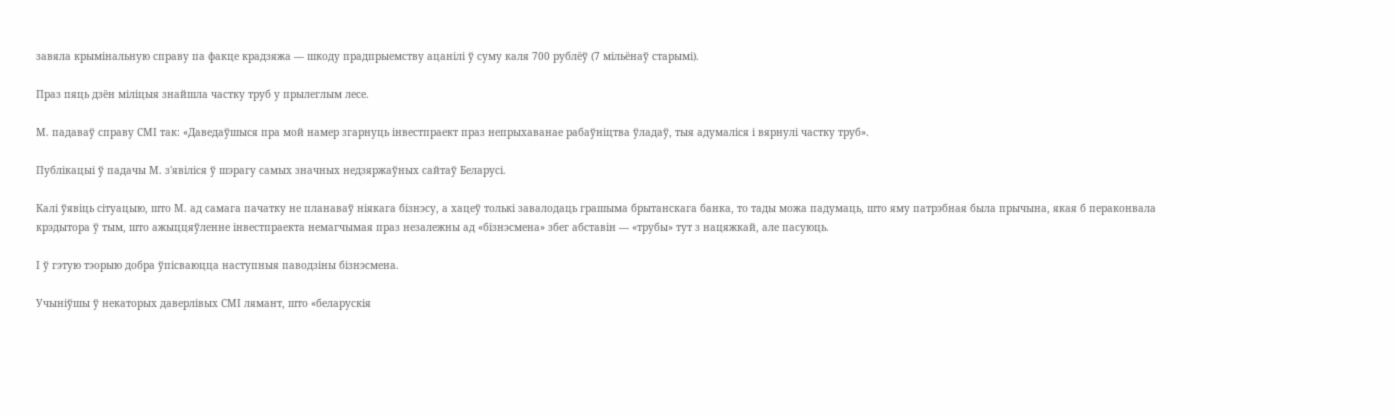завяла крымінальную справу па факце крадзяжа — шкоду прадпрыемству ацанілі ў суму каля 700 рублёў (7 мільёнаў старымі).

Праз пяць дзён міліцыя знайшла частку труб у прылеглым лесе.

М. падаваў справу СМІ так: «Даведаўшыся пра мой намер згарнуць інвестпраект праз непрыхаванае рабаўніцтва ўладаў, тыя адумаліся і вярнулі частку труб».

Публікацыі ў падачы М. з'явіліся ў шэрагу самых значных недзяржаўных сайтаў Беларусі.

Калі ўявіць сітуацыю, што М. ад самага пачатку не планаваў ніякага бізнэсу, а хацеў толькі завалодаць грашыма брытанскага банка, то тады можа падумаць, што яму патрэбная была прычына, якая б пераконвала крэдытора ў тым, што ажыццяўленне інвестпраекта немагчымая праз незалежны ад «бізнэсмена» збег абставін — «трубы» тут з нацяжкай, але пасуюць.

І ў гэтую тэорыю добра ўпісваюцца наступныя паводзіны бізнэсмена.

Учыніўшы ў некаторых даверлівых СМІ лямант, што «беларускія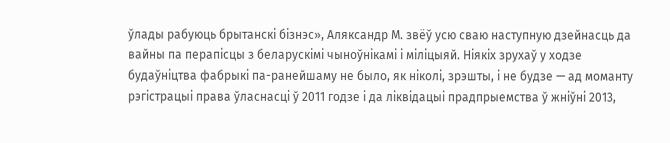ўлады рабуюць брытанскі бізнэс», Аляксандр М. звёў усю сваю наступную дзейнасць да вайны па перапісцы з беларускімі чыноўнікамі і міліцыяй. Ніякіх зрухаў у ходзе будаўніцтва фабрыкі па-ранейшаму не было, як ніколі, зрэшты, і не будзе — ад моманту рэгістрацыі права ўласнасці ў 2011 годзе і да ліквідацыі прадпрыемства ў жніўні 2013,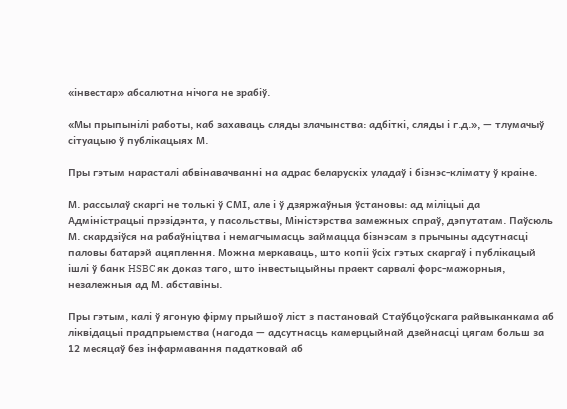«інвестар» абсалютна нічога не зрабіў.

«Мы прыпынілі работы, каб захаваць сляды злачынства: адбіткі, сляды і г.д.», — тлумачыў сітуацыю ў публікацыях М.

Пры гэтым нарасталі абвінавачванні на адрас беларускіх уладаў і бізнэс-клімату ў краіне.

М. рассылаў скаргі не толькі ў СМІ, але і ў дзяржаўныя ўстановы: ад міліцыі да Адміністрацыі прэзідэнта, у пасольствы, Міністэрства замежных спраў, дэпутатам. Паўсюль М. скардзіўся на рабаўніцтва і немагчымасць займацца бізнэсам з прычыны адсутнасці паловы батарэй ацяплення. Можна меркаваць, што копіі ўсіх гэтых скаргаў і публікацый ішлі ў банк HSBC як доказ таго, што інвестыцыйны праект сарвалі форс-мажорныя, незалежныя ад М. абставіны.

Пры гэтым, калі ў ягоную фірму прыйшоў ліст з пастановай Стаўбцоўскага райвыканкама аб ліквідацыі прадпрыемства (нагода — адсутнасць камерцыйнай дзейнасці цягам больш за 12 месяцаў без інфармавання падатковай аб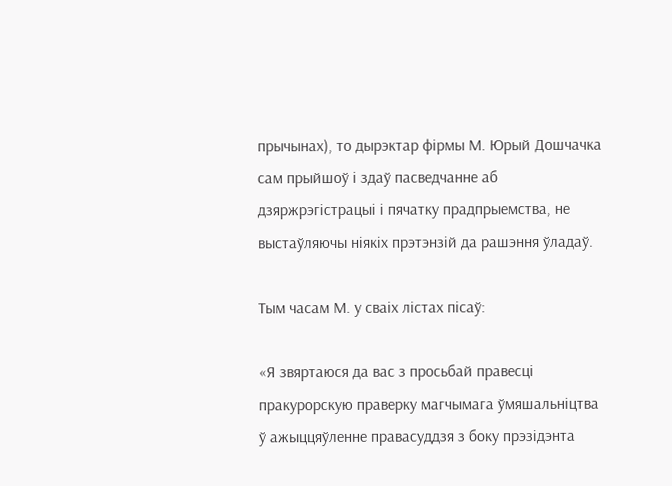прычынах), то дырэктар фірмы М. Юрый Дошчачка сам прыйшоў і здаў пасведчанне аб дзяржрэгістрацыі і пячатку прадпрыемства, не выстаўляючы ніякіх прэтэнзій да рашэння ўладаў.

Тым часам М. у сваіх лістах пісаў:

«Я звяртаюся да вас з просьбай правесці пракурорскую праверку магчымага ўмяшальніцтва ў ажыццяўленне правасуддзя з боку прэзідэнта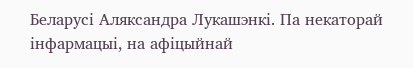Беларусі Аляксандра Лукашэнкі. Па некаторай інфармацыі, на афіцыйнай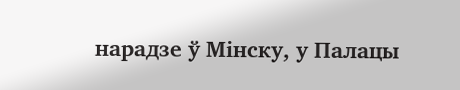нарадзе ў Мінску, у Палацы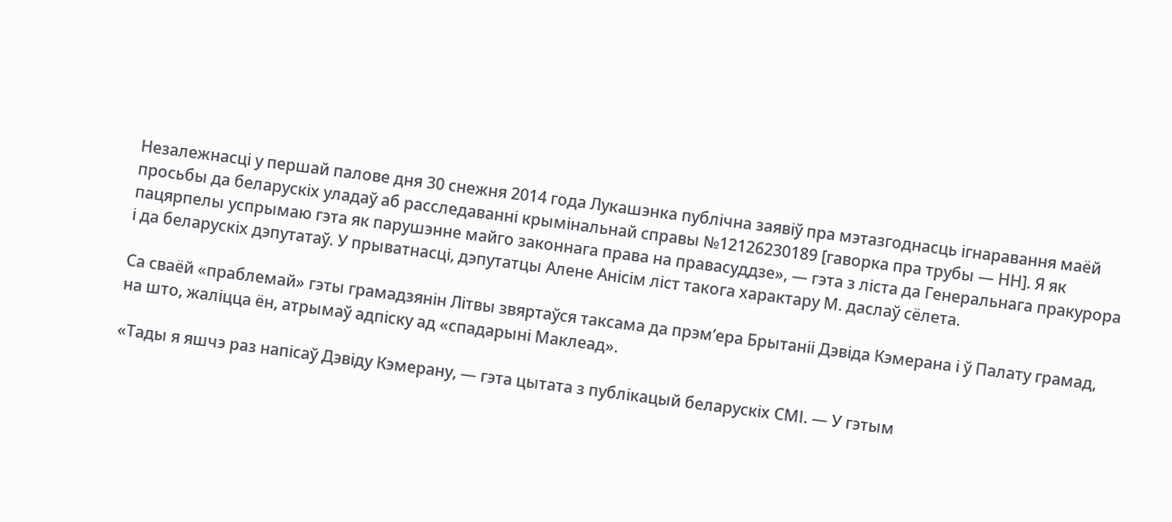Незалежнасці у першай палове дня 30 снежня 2014 года Лукашэнка публічна заявіў пра мэтазгоднасць ігнаравання маёй просьбы да беларускіх уладаў аб расследаванні крымінальнай справы №12126230189 [гаворка пра трубы — НН]. Я як пацярпелы успрымаю гэта як парушэнне майго законнага права на правасуддзе», — гэта з ліста да Генеральнага пракурора і да беларускіх дэпутатаў. У прыватнасці, дэпутатцы Алене Анісім ліст такога характару М. даслаў сёлета.

Са сваёй «праблемай» гэты грамадзянін Літвы звяртаўся таксама да прэм’ера Брытаніі Дэвіда Кэмерана і ў Палату грамад, на што, жаліцца ён, атрымаў адпіску ад «спадарыні Маклеад».

«Тады я яшчэ раз напісаў Дэвіду Кэмерану, — гэта цытата з публікацый беларускіх СМІ. — У гэтым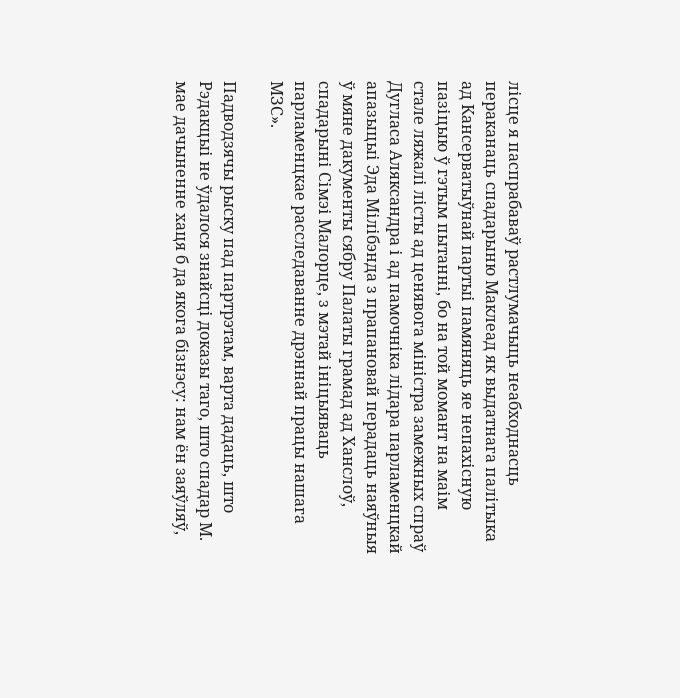лісце я паспрабаваў растлумачыць неабходнасць пераканаць спадарыню Маклеад як выдатнага палітыка ад Кансерватыўнай партыі памяняць яе непахісную пазіцыю ў гэтым пытанні, бо на той момант на маім стале ляжалі лісты ад ценявога міністра замежных спраў Дугласа Аляксандра і ад памочніка лідара парламенцкай апазыцыі Эда Мілібэнда з прапановай перадаць наяўныя ў мяне дакументы сябру Палаты грамад ад Ханслоў, спадарыні Сімэі Малорце, з мэтай ініцыяваць парламенцкае расследаванне дрэннай працы нашага МЗС».

Падводзячы рыску пад партрэтам, варта дадаць, што Рэдакцыі не ўдалося знайсці доказы таго, што спадар М. мае дачыненне хаця б да якога бізнэсу: нам ён заяўляў,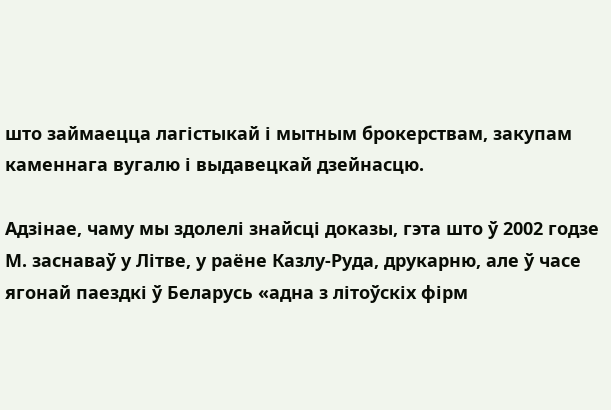што займаецца лагістыкай і мытным брокерствам, закупам каменнага вугалю і выдавецкай дзейнасцю.

Адзінае, чаму мы здолелі знайсці доказы, гэта што ў 2002 годзе М. заснаваў у Літве, у раёне Казлу-Руда, друкарню, але ў часе ягонай паездкі ў Беларусь «адна з літоўскіх фірм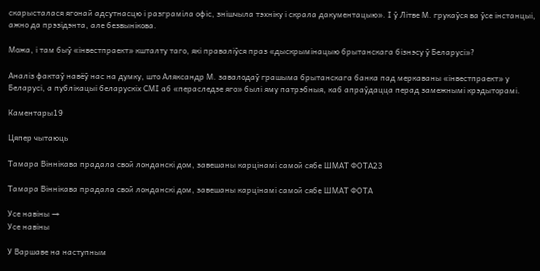скарысталася ягонай адсутнасцю і разграміла офіс, знішчыла тэхніку і скрала дакументацыю». І ў Літве М. грукаўся ва ўсе інстанцыі, ажно да прэзідэнта, але безвынікова.

Можа, і там быў «інвестпраект» кшталту таго, які праваліўся праз «дыскрымінацыю брытанскага бізнэсу ў Беларусі»?

Аналіз фактаў навёў нас на думку, што Аляксандр М. завалодаў грашыма брытанскага банка пад меркаваны «інвестпраект» у Беларусі, а публікацыі беларускіх СМІ аб «пераследзе яго» былі яму патрэбныя, каб апраўдацца перад замежнымі крэдыторамі.

Каментары19

Цяпер чытаюць

Тамара Віннікава прадала свой лонданскі дом, завешаны карцінамі самой сябе ШМАТ ФОТА23

Тамара Віннікава прадала свой лонданскі дом, завешаны карцінамі самой сябе ШМАТ ФОТА

Усе навіны →
Усе навіны

У Варшаве на наступным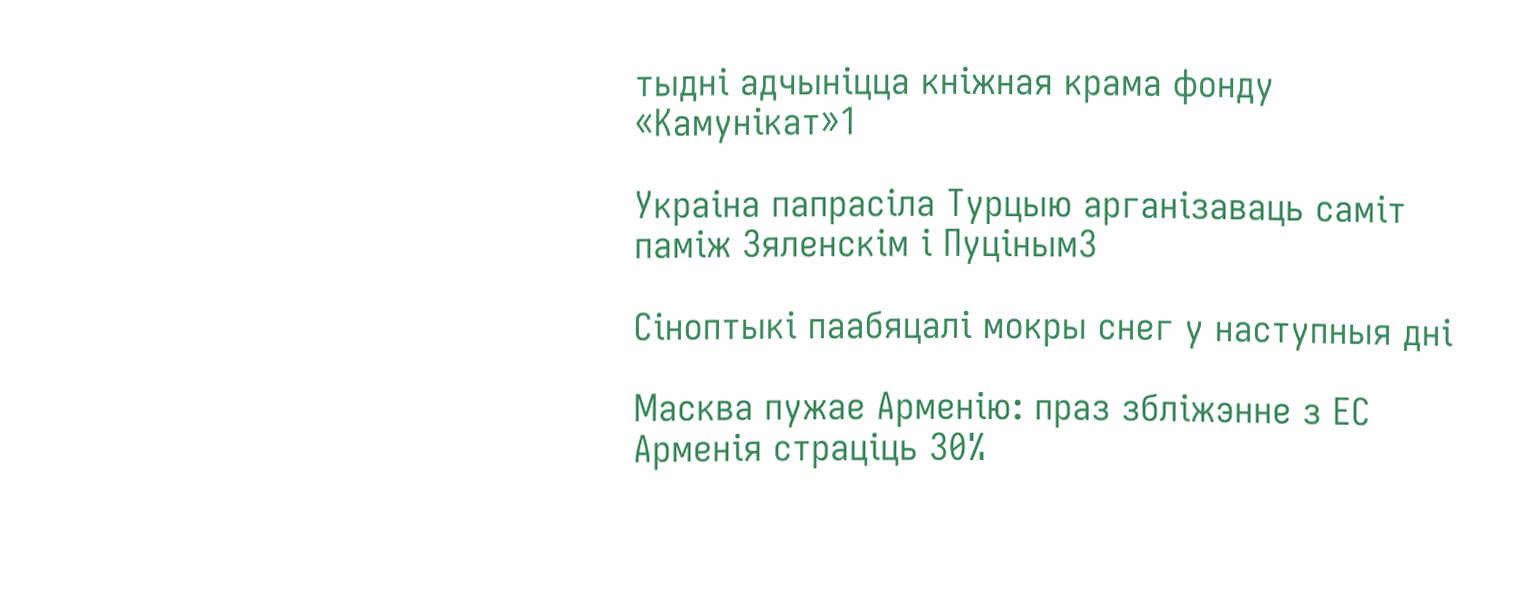тыдні адчыніцца кніжная крама фонду «Камунікат»1

Украіна папрасіла Турцыю арганізаваць саміт паміж Зяленскім і Пуціным3

Сіноптыкі паабяцалі мокры снег у наступныя дні

Масква пужае Арменію: праз збліжэнне з ЕС Арменія страціць 30%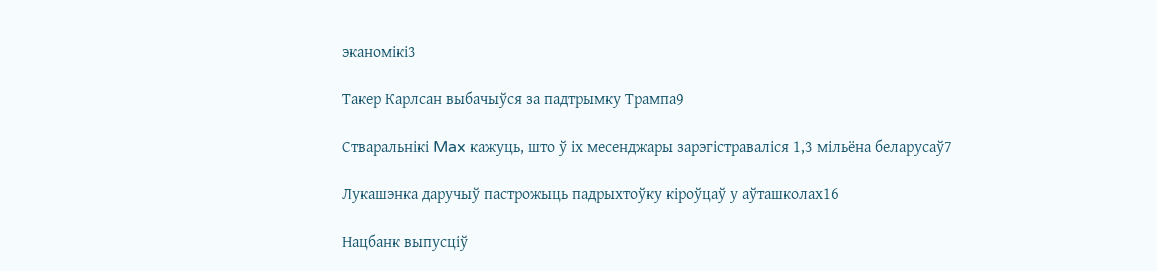эканомікі3

Такер Карлсан выбачыўся за падтрымку Трампа9

Стваральнікі Max кажуць, што ў іх месенджары зарэгістраваліся 1,3 мільёна беларусаў7

Лукашэнка даручыў пастрожыць падрыхтоўку кіроўцаў у аўташколах16

Нацбанк выпусціў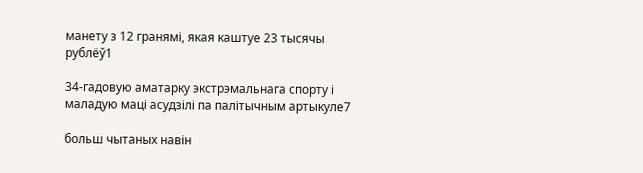манету з 12 гранямі, якая каштуе 23 тысячы рублёў1

34‑гадовую аматарку экстрэмальнага спорту і маладую маці асудзілі па палітычным артыкуле7

больш чытаных навін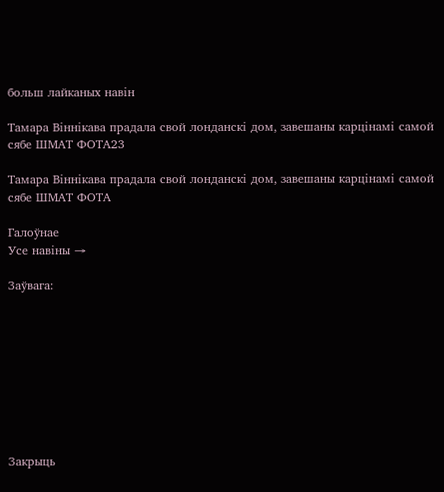больш лайканых навін

Тамара Віннікава прадала свой лонданскі дом, завешаны карцінамі самой сябе ШМАТ ФОТА23

Тамара Віннікава прадала свой лонданскі дом, завешаны карцінамі самой сябе ШМАТ ФОТА

Галоўнае
Усе навіны →

Заўвага:









Закрыць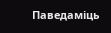Паведаміць